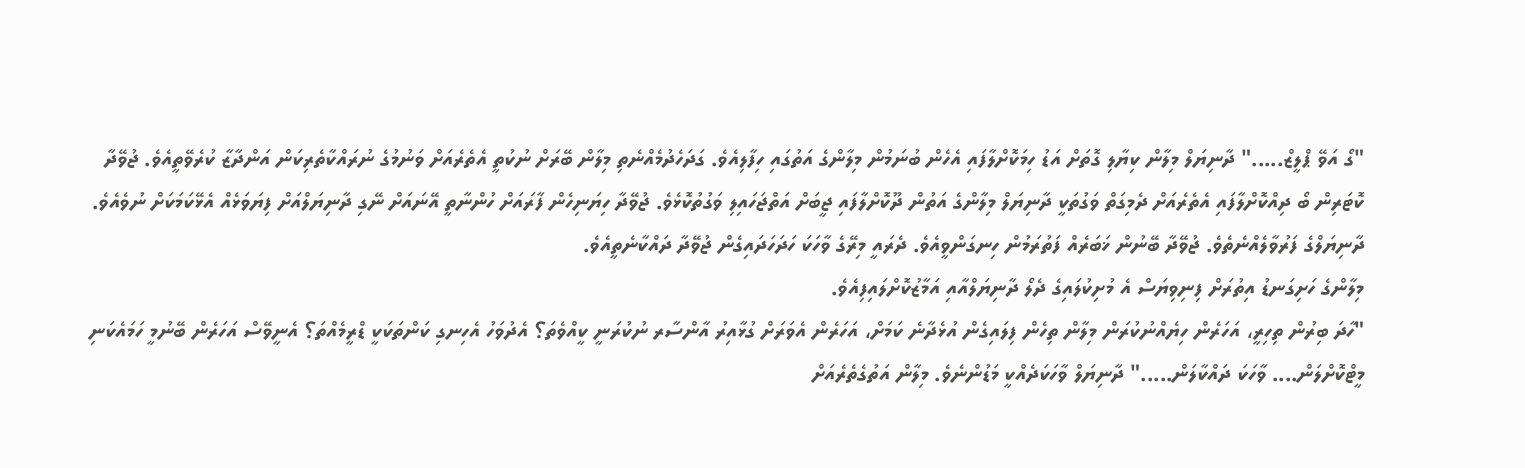"ގޯ އަވޭ ޕްލީޒް....." ދާނިޔަލް މިލާން ކިޔާލި ގޮތަށް އަޑު ހިމަކޮށްލާފައި އެހެން ބުނަމުން މިލާންގެ އަތުގައި ހިފާލިއެވެ. ގަދަހެދުމެއްނެތި މިލާން ބޭރަށް ނުކުތީ އެތެރެއަށް ވަނުމުގެ ނުރައްކާތެރިކަން އަންދާޒާ ކުރެވޭތީއެވެ. ޖުވޭދާ ކޮޓަރިން ބޯ ދިއްކޮށްލާފައި އެތެރެއަށް ދެމިގަތް ވަގުތަކީ ދާނިޔަލް މިލާންގެ އަތުން ދޫކޮށްލާފައި ޖީބަށް އަތްޖަހައިލި ވަގުތުކޮޅެވެ. ޖުވޭދާ ހިޔަނިހެން ފާރައަށް ހުންނާތީ އޭނައަށް ނޭގި ދާނިޔަލްއަށް ފިޔަވަޅެއް އެޅޭކަމަކަށް ނުވެއެވެ. ދާނިޔަލްގެ ފަރުވާލެއްނެތެވެ. ޖުވޭދާ ބޭނުން ޚަބަރެއް ފަތުރަމުން ހިނގަންވީއެވެ. ދެރައީ މިރޭގެ ވާހަކަ ހަދަހަދައިގެން ޖުވޭދާ ދައްކާނެތީއެވެ.
މިލާންގެ ހަށިގަނޑު އިތުރަށް ފިނިވިޔަސް އެ މުށިކުލައިގެ ދެލޯ ދާނިޔަލްއާއި އަމާޒުކޮށްލައިފިއެވެ.
"ހާދަ ބިރުން ތިހިރީ، އަހަރެން ހިޔެއްނުކުރަން މިލާން ތިހެން ފިލައިގެން އުޅެދާނެ ކަމަށް، އަހަރެން އެވަރަށް ގުޅާއިރު އާންސާރ ނުކުރަނީ ކީއްވެތަ؟ އެދުވަހު އެހިނގި ކަންތަކަކީ ޑްރީމެއްތަ؟ އެނީވޭސް އަހަރެން ބޭނުމީ ހަމައެކަނި މީޓްކޮށްލަން.... ވާހަކަ ދައްކާލަން....." ދާނިޔަލް ވާހަކަދެއްކީ މަޑުންނެވެ. މިލާން އަތުގެތެރެއަށް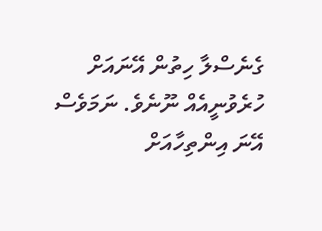ގެނެސްލާ ހިތުން އޭނައަށް ހުރެވުނީއެއް ނޫނެވެ. ނަމަވެސް އޭނަ އިންތިހާއަށް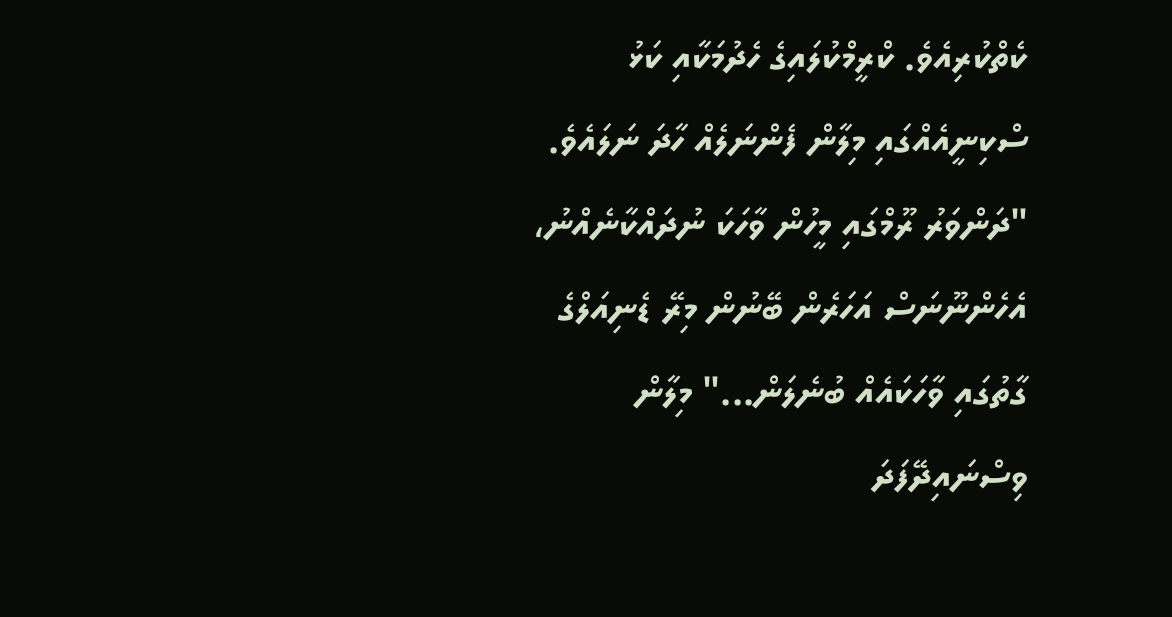ކެތްކުރިއެވެ. ކްރީމްކުލައިގެ ހެދުމަކާއި ކަޅު ސްކިނީއެއްގައި މިލާން ފެންނަލެއް ހާދަ ނަލައެވެ.
"ދަންވަރު ރޫމްގައި މީހުން ވާހަކަ ނުދައްކާނެއްނު، އެހެންނޫނަސް އަހަރެން ބޭނުން މިރޭ ޑެނިއަލްގެ ގާތުގައި ވާހަކައެއް ބުނެލަން..." މިލާން ވިސްނައިދޭފަދަ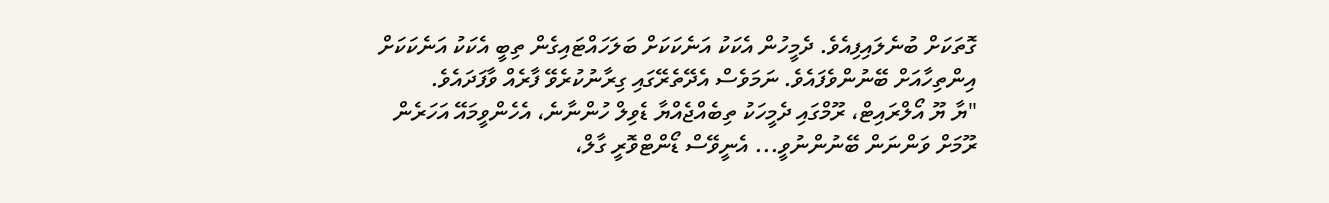ގޮތަކަށް ބުނެލައިފިއެވެ. ދެމީހުން އެކަކު އަނެކަކަށް ބަލަހައްޓައިގެން ތިބީ އެކަކު އަނެކަކަށް އިންތިހާއަށް ބޭނުންވެފައެވެ. ނަމަވެސް އެދޭތެރޭގައި ގިރާނުކުރެވޭ ފާރެއް ވާފަދައެވެ.
"ޔާ ޔޫ އޯލްރައިޓް، ރޫމްގައި ދެމީހަކު ތިބެއްޖެއްޔާ ޑެވިލް ހުންނާނެ، އެހެންވީމައޭ އަހަރެން ރޫމަށް ވަންނަން ބޭނުންނުވީ... އެނީވޭސް ޑޯންޓްވޮރީ ގާލް،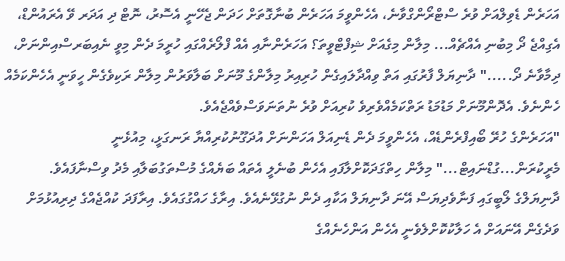އަހަރެން ޑެވިލްއަށް ވުރެ ސްޓްރޯންގްވާނެ، އެހެންވީމަ އަހަރެން ބުނާގޮތަށް ހަދަން ޖެހޭނީ އެސޮރު، ނޮޓް ދި އަދަރ ވޭ އެރައުންޑް، އެގިއްޖެ ދޯ މިބުނި އެއްޗެއް... މިލާން މިގެއަށް ޝިފްޓްވީތަ؟ އަހަރެންނާއި އެއް ފްލޯރެއްގައި ހުރީމަ ދެން މިވީ ނެއިބަރސްއިންނަށް، ދިމާވާނެ ދޯ....." ދާނިޔަލް ފާރުގައި އަތް ވިއްދާލައިގެން ހުރިއިރު މިލާންގެ މޫނަށް ބަލާވަރުން މިލާން ރަކިވެގެން ހީވަނީ އެހެންކަމެއް ހެންނެވެ. އެދޮންމޫނަށް މަޑުމަޑު ރަތްކަމެއްވެރިވެ ކުރިއަށް ވުރެ ނުތަނަވަސްވެއްޖެއެވެ.
"އަހަރެންގެ ހުރޭ ބޯއިފްރެންޑެއް، އެހެންވީމަ ދެން ޑެނިއަލް އަހަންނަށް އުދަގޫނުކުރިއްޔާ ރަނގަޅީ، މިއުޅެނީ މެރީކުރަން...ގުޑްނައިޓް..." މިލާން ހިތްގަދަކޮށްލާފައި އެހެން ބުނެލީ އެތައް ބަޔެއްގެ މުސްތަގުބަލާއި މެދު ވިސްނާފައެވެ. ދާނިޔަލްގެ ލޯބީގައި ފަނާވެދިޔަސް އޭނަ ދާނިޔަލް އަކާއި ދެން ނުގުޅޭނެއެވެ. އިރާގެ ހައްގުގައެވެ. އިރާފަދަ ކުއްޖެއްގެ ދިރިއުޅުމަށް ވަދެގެން އޭނައަށް އެ ހަލާކުކޮށްލެވެނީ އެހެން އަންހެނެއްގެ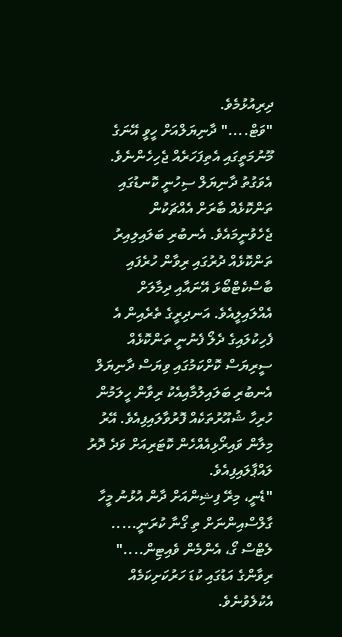ދިރިއުޅުމެވެ.
"ވަޓް...." ދާނިޔަލްއަށް ހީވީ އޭނަގެ މޫނުމަތީގައި އެތިފަހަރެއް ޖެހިހެންނެވެ. އެވަގުތު ދާނިޔަލް ސިހުނީ ކޮނޑުގައި ތަންކޮޅެއް ބާރަށް އެއްޗަކުން ޖެހެވުނީމައެވެ. އެނބުރި ބަލައިލިއިރު ތަންކޮޅެއް ދުރުގައި ރިވާން ހުރެފައި ބާސްކެޓްބޯޅަ އޭނައާއި ދިމާލަށް އެއްލައިލީއެވެ. އަނދިރީގެ ތެރެއިން އެ ފެހިކުލައިގެ ދެލޯ ފެނުނީ ތަންކޮޅެއް ސީރިޔަސް ކޮށްކަމުގައި ވިޔަސް ދާނިޔަލް އެނބުރި ބަލައިލުމާއިއެކު ރިވާން ހީލަމުން ހުރިހާ ޝުއޫރުތަކެއް ފޮރުވާލައިފިއެވެ. އޭރު މިލާން ވައިރޯޅިއެއްހެން ކޮޓަރިއަށް ވަދެ ދޮރު ލައްޕާލައިފިއެވެ.
"ޑެނީ، މިރޭ ފިޝިންއަށް ދާން އުޅުނު މީހާ ގާލްސްއިންނަށް ތި ގޯނާ ކުރަނީ..... ލެޓްސް ގޯ، އެންމެން ވެއިޓިން...." ރިވާންގެ އަޑުގައި ކުޑަ ހަރުކަށިކަމެއް އެކުލެވުނެވެ.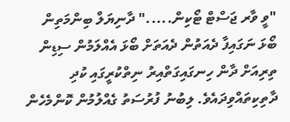"ވީ ވާރ ޖަސްޓް ޓޯކިން....." ދާނިޔަލް ބިންމަތިން ބޯޅަ ނަގައިފާ ދެއަތުން ދެއަތަށް ބޯޅަ އެއްލަމުން ސިޑިން ތިރިއަށް ދާން ހިނގައިގަތްއިރު ނިތްކުރީގައި ކުދި ދާތިކިތައްވިދައެވެ. ލިބުނު ފުރުސަތު ގެއްލުމުން ކޮންމެހެން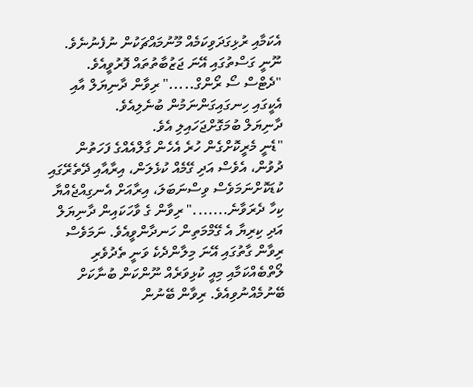އެކަމާއި ރުޅިގަދަވިކަމެއް މޫނުމައްޗަކުން ނުފެނުނެވެ. ނޫނީ ގަސްތުގައި އޭނަ ޖަޒުބާތުތައް ފޮރުވީއެވެ.
"ދެޓްސް ސޯ ރޯންގް....." ރިވާން ދާނިޔަލް އާއި އެކީގައި ހިނގައިގަންނަމުން ބުނެލިއެވެ.
ދާނިޔަލް ބުމަގޮށްޖަހައިލި އެވެ.
"ޑެނީ މެރީކޮށްގެން ހުރެ އެހެން ގާލްއެއްގެ ފަހަތުން ދުވުން، އެވެސް އަދި ގޭމެއް ކުޅެލަން، އިރާއާއި ދޭތެރޭގައި ކުޑަކޮށްނަމަވެސް ވިސްނަބަލަ، އިރާއަށް އެނގިއްޖެއްޔާ ކިހާ ދެރަވާނެ......." ރިވާން ގެ ވާހަކައިން ދާނިޔަލް އަދި ކިރިޔާ އެ ގޭމްމަތިން ހަނދާންވީއެވެ. ނަމަވެސް ރިވާން ގާތުގައި އޭނަ މިލާންދެކެ ވަނީ ތެދުވެރި ލޯތްބެއްކަމާއި މިއީ ކުޅިވަރެއް ނޫންކަން ބުނާކަށް ބޭނުމެއްނުވިއެވެ. ރިވާން ބޭނުން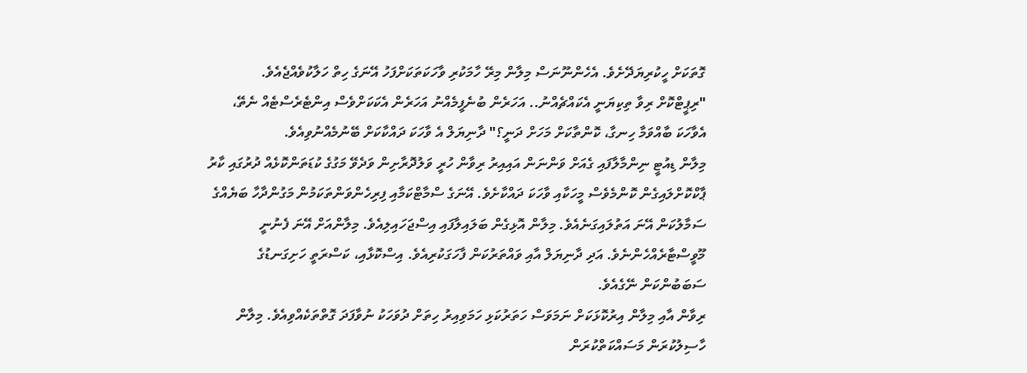ގޮތަކަށް ހީކުރިޔަދޭށެވެ. އެހެންނޫނަސް މިލާން މިރޭ ހާމަކުރި ވާހަކަތަކަށްފަހު އޭނަގެ ހިތް ހަލާކުވެއްޖެއެވެ.
"ރިޕީޓްކޮށް ރިވާ ތިކިޔަނީ އެކައްޗެއްނު.. އަހަރެން ބުނެފީމެއްނު އަހަރެން އެކަކަށްވެސް އިންޓެރެސްޓެއް ނެތޭ، އެވާހަކަ ބާއްވަމާ ހިނގާ، ކޮންތާކަށް މަހަށް ދަނީ؟" ދާނިޔަލް އެ ވާހަކަ ދައްކާކަށް ބޭނުމެއްނުވިއެވެ.
މިލާން ޑިއުޓީ ނިންމާލާފައި ގެއަށް ވަންނަން އައިއިރު ރިވާން ހުރީ ވަލުދޮރާށިން ވަދެވޭ މަގުގެ ކުޑަތަންކޮޅެއް ދުރުގައި ކާރު ޕާކްކޮށްލައިގެން ކޮންމެވެސް މީހަކާއި ވާހަކަ ދައްކާށެވެ. އޭނަގެ ސްމާޓްކަމާއި ފިރިހެންވަންތަކަމުން މަގުންދާހާ ބަޔެއްގެ ސަމާލުކަން އޭނަ އަތުލައިގަނެއެވެ. މިލާން އޮޅިގެން ބަލައިލާފައި އިސްޖަހައިލިއެވެ. މިލާންއަށް އޭނަ ފެނުނީ މޫވީސްޓާރެއްހެންނެވެ. އަދި ދާނިޔަލް އާއި ވައްތަރުކަން ފާހަގަކުރިއެވެ. އިސްކޮޅާއި، ކަސްރަތީ ހަށިގަނޑުގެ ސަބަބުންކަން ނޭގެއެވެ.
ރިވާން އާއި މިލާން އިރުކޮޅަކަށް ނަމަވަސް ހަތަރުކަޅި ހަމަވިއިރު ހިތަށް ދުވަހަކު ނުވާފަދަ ގޮތްތަކެއްވިއެވެ. މިލާން ހާސިލުކުރަން މަސައްކަތްކުރަން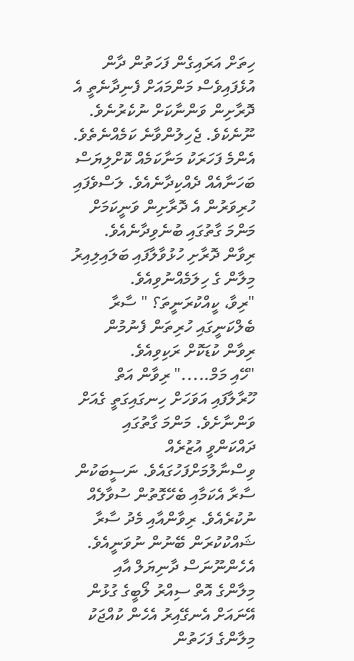ހިތަށް އަރައިގެން ފަހަތުން ދާން އުޅެފައިވެސް މަންމައަށް ފެނިދާނެތީ އެ ދޮރާށިން ވަންނާކަށް ނުކެރުނެވެ. ނޫނެކެވެ. ޖެހިލުންވާނެ ކަމެއްނެތެވެ. އެންމެ ފަހަރަކު މަނާކަމެއް ކޮށްލިޔަސް ބަހަނާއެއް ދެއްކިދާނެއެވެ. ލަސްވެފައި ހުރިވަރުން އެ ދޮރާށިން ވަނީކަމަށް މަންމަ ގާތުގައި ބުނެވިދާނެއެވެ. ރިވާން ދޮރާށި ހުޅުވާލާފައި ބަލައިލިއިރު މިލާން ގެ ހިލަމެއްނުވިއެވެ.
"ރިވާ، ކީއްކުރަނީތަ؟ " ސާރާ ބެލްކަނީގައި ހުރިތަން ފެނުމުން ރިވާން ކުޑަކޮށް ރަކިވިއެވެ.
"ހޭއި މަމް....." ރިވާން އަތް ހޫރާލާފައި އަވަހަށް ހިނގައިގަތީ ގެއަށް ވަންނާށެވެ. މަންމަ ގާތުގައި ދައްކަންވީ އުޒުރެއް ވިސްނާލުމަށްފަހުގައެވެ. ނަސީބަކުން ސާރާ އެކަމާއި ބެހޭގޮތުން ސުވާލެއް ނުކުރެއެވެ. ރިވާންއާއި މެދު ސާރާ ޝައްކުކުރަން ބޭނުން ނުވަނީއެވެ. އެހެންނޫނަސް ދާނިޔަލް އާއި މިލާންގެ އޮތް ސިއްރު ލޯބީގެ ގުޅުން އޭނައަށް އެނގޭއިރު އެހެން ކުއްޖަކު މިލާންގެ ފަހަތުން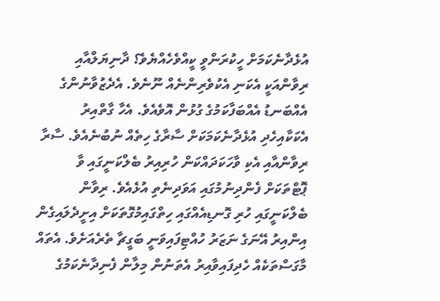އުޅެދާނެކަމަށް ހީކުރަންވީ ކީއްވެހެއްޔެވެ؟ ދާނިޔަލްއާއި ރިވާންއަކީ އެކަނި އެކުވެރިންނެއް ނޫނެވެ. އެދެޒުވާނުންގެ އެއްބަނޑު އެއްބަފާކަމުގެ ގުޅުން އޮވެއެވެ. އެހާ ގާތްއިރު އެކަކާއިހެދި އުޅެދާނެކަމަކަށް ސާރާގެ ހިތެއް ނުބުނެއެވެ. ސާރާ ރިވާންއާއި އެކި ވާހަކަދައްކަން ހުރިއިރު ބެލްކަނީގައި ވާ ޕޮޓްތަކަށް ފެންދިނުމުގައި އަވަދިނެތި އުޅެއެވެ. ރިވާން ބެލްކަނީގައި ހުރި ގޮނޑިއެއްގައި ހިތްގައިމުގޮތަކަށް އިށީދެލައިގެން އިންއިރު އޭނަގެ ނަޒަރު ހުއްޓިފައިވަނީ ބަގީޗާ ތެރެއަށެވެ. އެތައް މާގަސްތަކެއް ހެދިފައިވާއިރު އެތަނުން މިލާން ފެނިދާނެކަމުގެ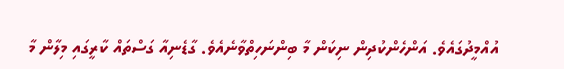އުއްމީދުގައެވެ. އަންހެންކުދިން ނިކަން މާ ބިންނަހިތްވާނެއެވެ. ގާޑެނިއާ ގަސްތައް ކާރީގައި މިލާން މާ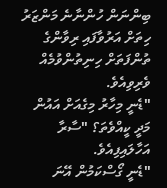ބިންނަން ހުންނާނެ މަންޒަރު ހިތަށް އަރުވާފައި ރިވާންގެ ތުންފަތަށް ހިނިތުންވުމެއް ވެރިވިއެވެ.
"ޑެނީ މިހާރު މިގެއަށް އައުން މަދީ ކީއްވެތަ؟ "ސާރާ އަހާލައިފިއެވެ.
"ޑެނީ ގޯސްކަމުން އޭނަ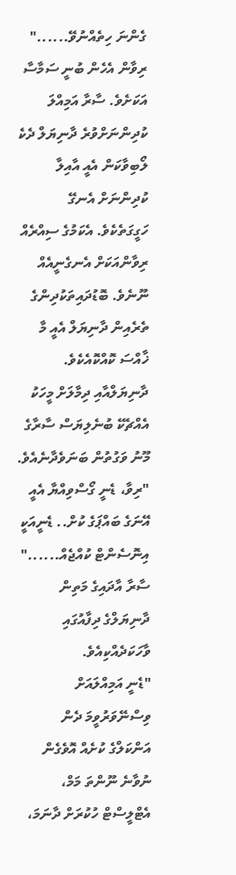ގެންނަ ހިތެއްނުވޭ......" ރިވާން އެހެން ބުނީ ސަމާސާ އަކަށެވެ. ސާރާ އަމިއްލަ ކުދިންނަށްވުރެ ދާނިޔަލް ދެކެ ލޯބިވާކަން އެއީ އާއިލާ ކުދިންނަށް އެނގޭ ހަގީގަތެކެވެ. އެކަމުގެ ސިއްރެއް ރިވާންއަކަށް އެނގެނީއެއް ނޫނެވެ. ބޮޑުދައިތަކުދިންގެ ތެރެއިން ދާނިޔަލް އެއީ މާ ޚާއްސަ ކޮއްކޮއެކެވެ. ދާނިޔަލްއާއި ދިމާލަށް މީހަކު އެއްޗެކޭ ބުނެލިޔަސް ސާރާގެ މޫނު ވަގުތުން ބަނަވެދާނެއެވެ.
"ރިވާ، ޑެނީ ގޯސްވިއްޔާ އެއީ އޭނަގެ ބައްޕަގެ ކުށް.. ޑެނީއަކީ އިނޮސެންޓް ކުއްޖެއް......" ސާރާ އާދައިގެ މަތިން ދާނިޔަލްގެ ދިފާއުގައި ވާހަކަދެއްކިއެވެ.
"ޑެނީ އަމިއްލައަށް ވިސްނޭވަރުވީމަ ދެން އަންކަލްގެ ކުށެއް އޮވެގެން ނުވާނެ ނޫންތަ މަމް، އެޓްލީސްޓް ހުކުރަށް ދާނަމަ،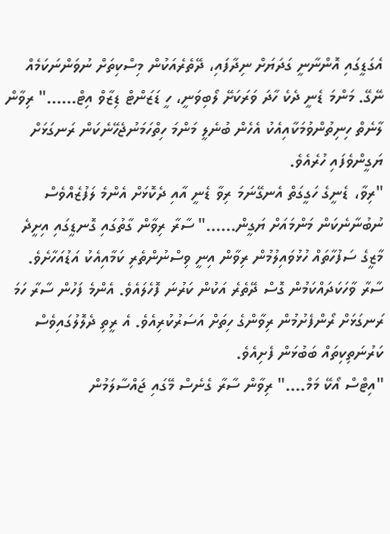އެގަޑީގައި އޮންނާނީ ގަދަޔަށް ނިދާފައި، ދޭތެރެއަކުން މިސްކިތަށް ނުވަންނަކަމެއް ނޭގޭ. މަންމަ ޑެނީ ދެކެ ހާދަ ވަރަކަށޭ ލޯބިވަނީ، ހީ ޑަޒަންޓް ޑިޒާވް އިޓް......" ރިވާން ލާނެތް ހިނިތުންވުމަކާއިއެކު އެހެން ބުނެލީ މަންމަ ހިތްހަމަނުޖެހޭނެކަން ރަނގަޅަށް ޔަގީންވެފައި ހުރެއެވެ.
"ރިވާ، ޑެނީގެ ހަގީގަތް އެނގޭނަމަ ރިވާ ޑެނީ އާއި ދެކޮޅަށް އެންމެ ލަފުޒެއްވެސް ނުބުނާނެކަން މަންމައަށް ޔަގީން......" ސާރާ ރިވާން ގާތުގައި ގޮނޑީގައި އިށީދެ މާޒީގެ ސަފުހާތައް ހުޅުވައިލުމުން ރިވާން އިނީ ވިސްނުންތެރި ކަމާއިއެކު އަޑުއަހާށެވެ. ސާރާ ވާހަކަދައްކަމުން ގޮސް ދޭތެރެ އަކުން ކަރުނަ ފޮހެލައެވެ. އެންމެ ފަހުން ސާރާ ހަމަ ރަނގަޅަށް ރޯންފެށުމުން ރިވާންގެ ހިތަށް އަސަރުކުރިއެވެ. އެ ރީތި ދެލޮލުގައިވެސް ކަރުނަތިކިތައް ބަބުޅަން ފެށިއެވެ.
"އިޓްސް އޯކޭ މަމް...." ރިވާން ސާރާ ގެނެސް މޭގައި ޖައްސާލަމުން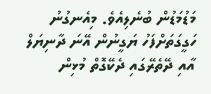މަޑުމަޑުން ބުނެލިއެވެ. މިއެނގުނު ހަގީގަތަށްފަހު ޔަގީނުން އޭނަ ދާނިޔަލް އާއި ދޭތެރޭގައި ދެކޭގޮތް މުޅިން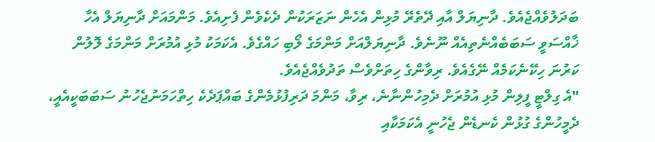ބަދަލުވެއްޖެއެވެ. ދާނިޔަލް އާއި ދޭތެރޭ މުޅިން އެހެން ނަޒަރަކުން ދެކެވެން ފެށިއެވެ. މަންމައަށް ދާނިޔަލް އެހާ ޚާއްސަވީ ސަބަބެއްނެތިއެއް ނޫނެވެ. ދާނިޔަލްއަށް މަންމަގެ ލޯބި ހައްގެވެ. އެކަމަކު މުޅި އުމުރަށް މަންމަގެ ލޮލުން ކަރުނަ ހިކޭނެކަމެއް ނޭގެއެވެ. ރިވާންގެ ހިތަށްވެސް ތަދުވެއްޖެއެވެ.
"އެ ގިލްޓީ ފީލިން މުޅި އުމުރަށް ދެމިހުންނާނެ، ރިވާ، މަންމަ ދަރިފުޅުމެންގެ ބައްޕަދެކެ ހިތްހަމަނުޖެހުނު ސަބަބަކީއެއީ، ދެމީހުންގެ ގުޅުން ކެނޑެން ޖެހުނީ އެކަމަކާއި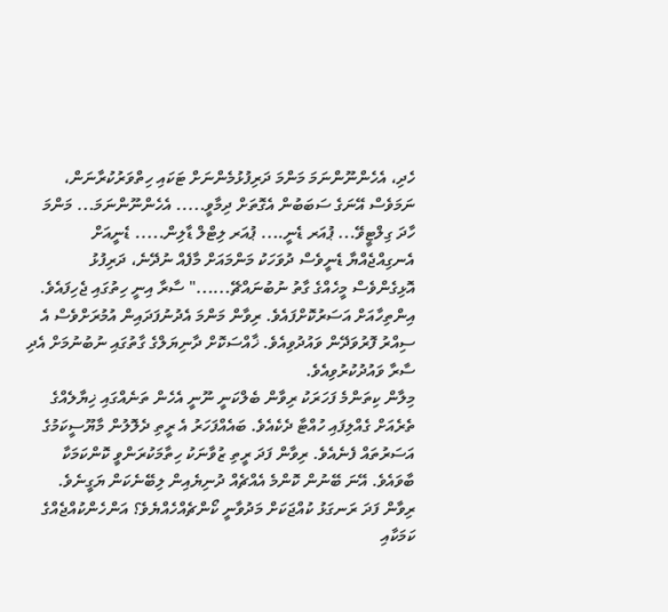ހެދި، އެހެންނޫންނަމަ މަންމަ ދަރިފުޅުމެންނަށް ޓަކައި ހިތްވަރުކުރާނަން، ނަމަވެސް އޭނަގެ ސަބަބުން އެގޮތަށް ދިމާވީ..... އެހެންނޫންނަމަ... މަންމަ ހާދަ ގިލްޓީވޭ... ޕުއަރ ޑެނީ.... ޕުއަރ ލިޓްލް ޑާލިން..... ޑެނީއަށް އެނގިއްޖެއްޔާ ޑެނީވެސް ދުވަހަކު މަންމައަށް މާފެއް ނުދޭނެ، ދަރިފުޅު އޮޅިގެންވެސް މީހެއްގެ ގާތު ނުބުނައްޗޭ......" ސާރާ އިނީ ހިތުގައި ޖެހިފައެވެ. އިންތިހާއަށް އަސަރުކޮށްފައެވެ. ރިވާން މަންމަ އެދުނުފަދައިން އުމުރަށްވެސް އެ ސިއްރު ފޮރުވަދޭން ވައުދުވިއެވެ. ޚާއްސަކޮށް ދާނިޔަލްގެ ގާތުގައި ނުބުނުމަށް އެދި ސާރާ ވައުދުކުރުވިއެވެ.
މިލާން ކިތަންމެ ފަހަރަކު ރިވާން ބެލްކަނީ ނޫނީ އެހެން ތަނެއްގައި ޚިޔާލެއްގެ ތެރެއަށް ގެއްލިފައި ހުއްޓާ ދެކެއެވެ. ބައެއްފަހަރު އެ ރީތި ދެލޮލުން މާޔޫސީކަމުގެ އަސަރުތައް ފެނެއެވެ. ރިވާން ފަދަ ރީތި ޒުވާނަކު ހިތާމަކުރަންވީ ކޮންކަމަކާ ބާވައެވެ. އޭނަ ބޭނުން ކޮންމެ އެއްޗެއް ދުނިޔެއިން ލިބޭނެކަން ޔަގީނެވެ. ރިވާން ފަދަ ރަނގަޅު ކުއްޖަކަށް މަދުވާނީ ކޯންޗެއްހެއްޔެވެ؟ އަންހެންކުއްޖެއްގެ ކަމަކާއި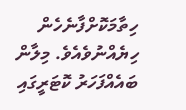ހިތާމަކޮށްފާނެހެން ހިޔެއްނުވެއެވެ. މިލާން ބައެއްފަހަރު ކޮޓަރީގައި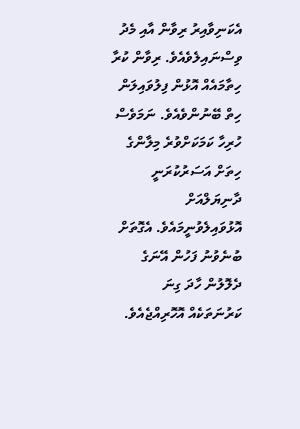އެކަނިވާއިރު ރިވާން އާއި މެދު ވިސްނައިލެވެއެވެ. ރިވާން ކުރާ ހިތާމައެއް އޮޅުން ފިލުވައިލަން ހިތް ބޭނުންވެއެވެ. ނަމަވެސް ހުރިހާ ކަމަކަށްވުރެ މިލާންގެ ހިތަށް އަސަރުކުރަނީ ދާނިޔަލްއަށް އޮޅުވައިލެވުނީމައެވެ. އެގޮތަށް ބުނެވުނު ފަހުން އޭނަގެ ދެލޮލުން ހާދަ ގިނަ ކަރުނަތަކެއް އޮހޮރިއްޖެއެވެ.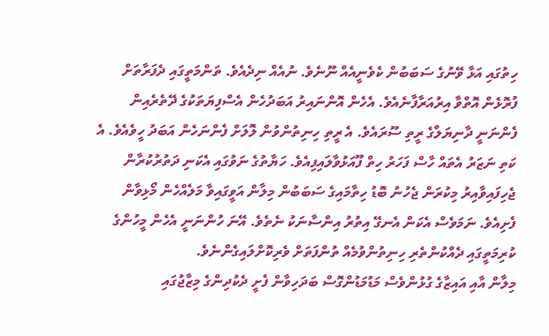ހިތުގައި އަޅާ ވޭނުގެ ސަބަބުން ކެވެނީއެއް ނޫނެވެ. ނުއެއް ނިދެއެވެ. ތަންމަތީގައި ދެފަރާތަށް ފުރޮޅެން އޮތްވާ އިރުއަރާފާނެއެވެ. އެހެން އޮންނައިރު އަބަދުހެން އެސްފިޔަތަކުގެ ދޭތެރެއިން ފެންނަނީ ދާނިޔަލްގެ ރީތި ސޫރައެވެ. އެ ރީތި ހިނިތުންވުން ލޮލަށް ފެންނަހެން އަބަދު ހީވެއެވެ. އެ ކަތި ނަޒަރު އެތައް ހާސް ފަހަރު ހިތް ފޫއަޅުވާލައިފިއެވެ. ހަޔާތުގެ ނަވުގައި އެކަނި ދަތުރުކުރާން ޖެހިފައިވާއިރު މިކުރަން ޖެހުނު ބޮޑު ހިތާމައިގެ ސަބަބުން މިލާން އަވީގައިވާ މަލެއްހެން މޯޅިވާން ފެށިއެވެ. ނަމަވެސް އެކަން އެނގޭ އިތުރު އިންސާނަކު ނެތެވެ. އޭނަ ހުންނަނީ އެހެން މީހުންގެ ކުރިމަތީގައި ދެއްކުންތެރި ހިނިތުންވުމެއް ތުންފަތަށް ވެރިކޮށްލައިގެންނެވެ.
މިލާން އާއި އައިޒާގެ ގުޅުންވެސް މަޑުމަޑުންގޮސް ބަދަހިވާން ފެށީ ދެކުދިންގެ މިޒާޖުގައި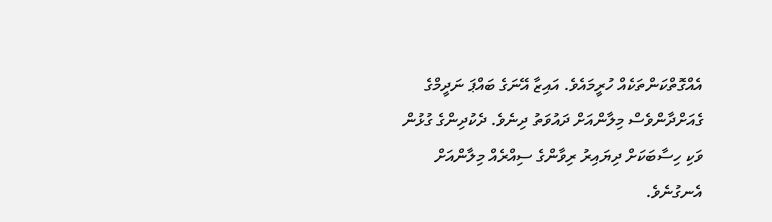އެއްގޮތްކަންތަކެއް ހުރީމައެވެ. އައިޒާ އޭނަގެ ބައްޕަ ނަދީމްގެ ގެއަށްދާންވެސް މިލާންއަށް ދައުވަތު ދިނެވެ. ދެކުދިންގެ ގުޅުން ވަކި ހިސާބަކަށް ދިޔައިރު ރިވާންގެ ސިއްރެއް މިލާންއަށް އެނގުނެވެ.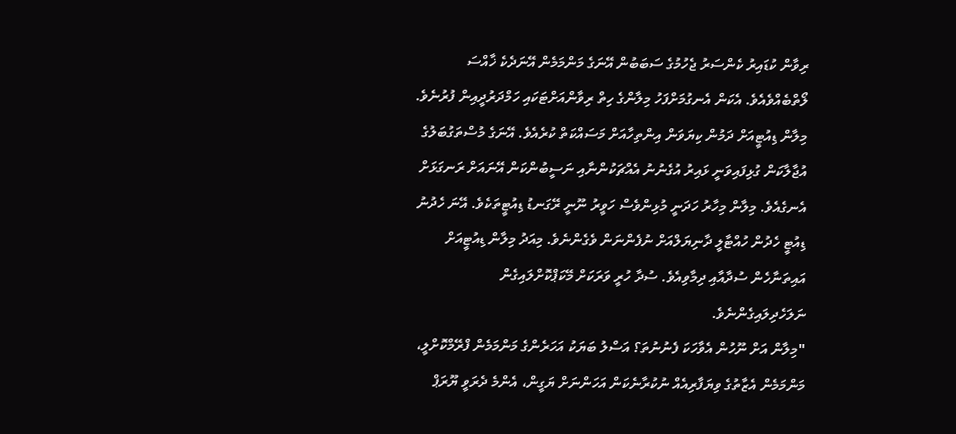ރިވާން ކުޑައިރު ކެންސަރު ޖެހުމުގެ ސަބަބުން އޭނަގެ މަންމަމެން އޭނަދެކެ ޚާއްސަ ލޯތްބެއްވެއެވެ. އެކަން އެނގުމަށްފަހު މިލާންގެ ހިތް ރިވާންއަށްޓަކައި ހަމްދަރުދީއިން ފުރުނެވެ.
މިލާން ޑިއުޓީއަށް ދަމުން ކިޔަވަން އިންތިހާއަށް މަސައްކަތް ކުރެއެވެ. އޭނަގެ މުސްތަގުބަލުގެ އުޖާލާކަން ގުޅިފައިވަނީ ޅައިރު އުގެނުނު އެއްޗަކުންނާއި ނަސީބުންކަން އޭނައަށް ރަނގަޅަށް އެނގެއެވެ. މިލާން މިހާރު ހަދަނީ މުޅިންވެސް ހަވީރު ނޫނީ ރޭގަނޑު ޑިއުޓީތަކެވެ. އޭނަ ހެދުނު ޑިއުޓީ ހެދުން ހުއްޓާލީ ދާނިޔަލްއަށް ނުފެންނަން ވެގެންނެވެ. މިއަދު މިލާން ޑިއުޓީއަށް އައިތަނާހެން ސުދާއާއި ދިމާވިއެވެ. ސުދާ ހުރީ ވަރަކަށް މޭކަޕްކޮށްލައިގެން ނަލަހެދިލައިގެންނެވެ.
"މިލާން އަށް ނޫހުން އެވާހަކަ ފެނުނުތަ؟ އަސްލު ބަޔަކު އަހަރެންގެ މަންމަމެން ފްރޭމްކޮށްލީ، މަންމަމެން އެޒާތުގެ ވިޔަފާރިއެއް ނުކުރާނެކަން އަހަންނަށް ޔަގީން، އެންމެ ދެރަވީ ޔޫރަޕް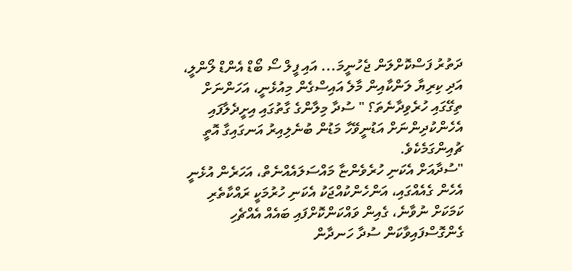ދަތުރު ފަސްކޮށްލަން ޖެހުނީމަ... އައި ފީލް ސޯ ބޯޑް އެންޑް ލޯންލީ، އަދި ކިރިޔާ ލަންކާއިން މާލެ އައިސްގެން މިއުޅެނީ، އަހަންނަށް ތިގޭގައި ހުރެވިދާނެތަ؟ " ސުދާ މިލާންގެ ގާތުގައި އިށީދެލާފައި އެހެންކުދިންނަށް އަޑުނީވޭހާ މަޑުން ބުނެލިއިރު އަނގައިގާ އޮތީ ޗުއިންގަމެކެވެ.
"ސުދާއަށް އެކަނި ހުރެވެންޏާ މައްސަލައެއްނެތް، އަހަރެން އުޅެނީ އެހެން ގެއެއްގައި، އަންހެންކުއްޖަކު އެކަނި ހުރުމަކީ ރައްކާތެރި ކަމަކަށް ނުވާނެ، ގެއިން ވައްކަންކޮށްފައި ބައެއް އެއްޗެހި ގެންގޮސްފައިވާކަން ސުދާ ހަނދާން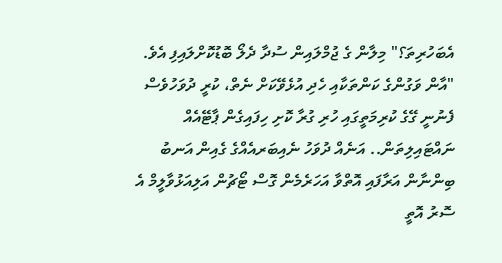އެބަހުރިތަ؟" މިލާން ގެ ޖުމްލައިން ސުދާ ދެލޯ ބޮޑުކޮށްލައިފި އެވެ.
"އާން ވަގުންގެ ކަންތަކާއި ހެދި އުޅެވޭކަށް ނެތް، ކުރީ ދުވަހުވެސް ފެނުނީ ގޭގެ ކުރިމަތީގައި ހުރި ގުރާ ކޮށި ހިފައިގެން ޕާޓޭއެއް ނައްޓައިލިތަން.. އަނެއް ދުވަހު ނެއިބަރއެއްގެ ގެއިން އަނބު ބިންނާން އަރާފައި އޮތްވާ އަހަރެމެން ގޮސް ޓޯޗުން އަލިއަޅުވާލީމް އެ ސޮރު އޮތީ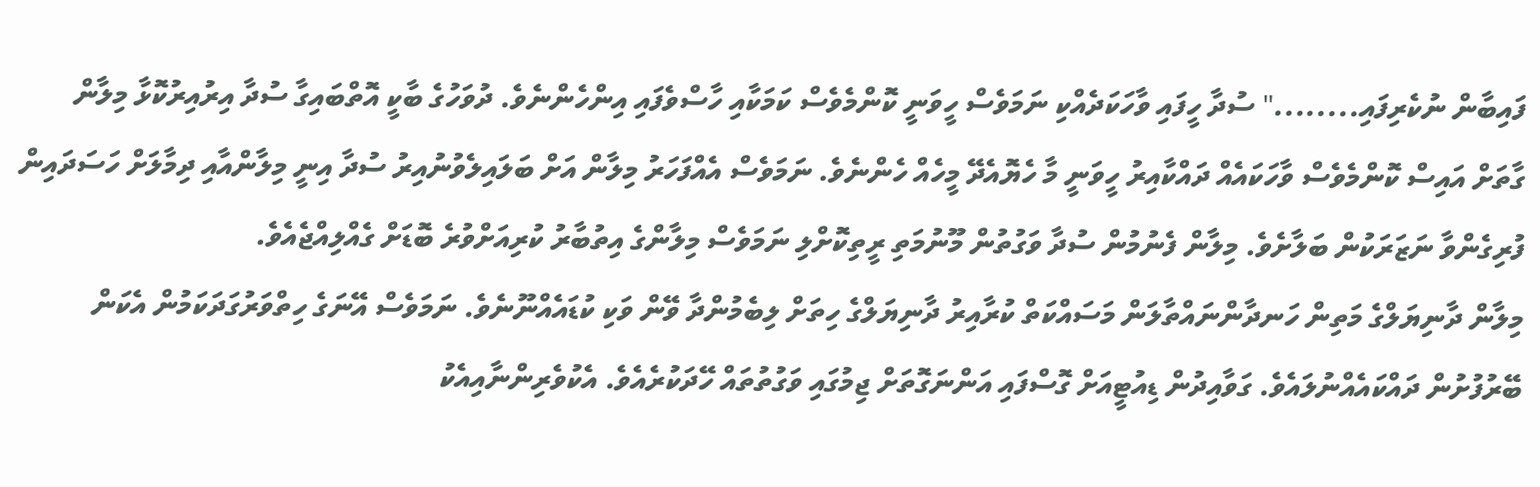ފައިބާން ނުކެރިފައި........" ސުދާ ހީފައި ވާހަކަދެއްކި ނަމަވެސް ހީވަނީ ކޮންމެވެސް ކަމަކާއި ހާސްވެފައި އިންހެންނެވެ. ދުވަހުގެ ބާކީ އޮތްބައިގާ ސުދާ އިރުއިރުކޮޅާ މިލާން ގާތަށް އައިސް ކޮންމެވެސް ވާހަކައެއް ދައްކާއިރު ހީވަނީ މާ ހެޔޮއެދޭ މީހެއް ހެންނެވެ. ނަމަވެސް އެއްފަހަރު މިލާން އަށް ބަލައިލެވުނުއިރު ސުދާ އިނީ މިލާންއާއި ދިމާލަށް ހަސަދައިން ފުރިގެންވާ ނަޒަރަކުން ބަލާށެވެ. މިލާން ފެނުމުން ސުދާ ވަގުތުން މޫނުމަތި ރީތިކޮށްލި ނަމަވެސް މިލާންގެ އިތުބާރު ކުރިއަށްވުރެ ބޮޑަށް ގެއްލިއްޖެއެވެ.
މިލާން ދާނިޔަލްގެ މަތިން ހަނދާންނައްތާލަން މަސައްކަތް ކުރާއިރު ދާނިޔަލްގެ ހިތަށް ލިބެމުންދާ ވޭން ވަކި ކުޑައެއްނޫނެވެ. ނަމަވެސް އޭނަގެ ހިތްވަރުގަދަކަމުން އެކަން ބޭރުފުށުން ދައްކައެއްނުލައެވެ. ގަވާއިދުން ޑިއުޓީއަށް ގޮސްފައި އަންނަގޮތަށް ޖިމުގައި ވަގުތުތައް ހޭދަކުރެއެވެ. އެކުވެރިންނާއިއެކު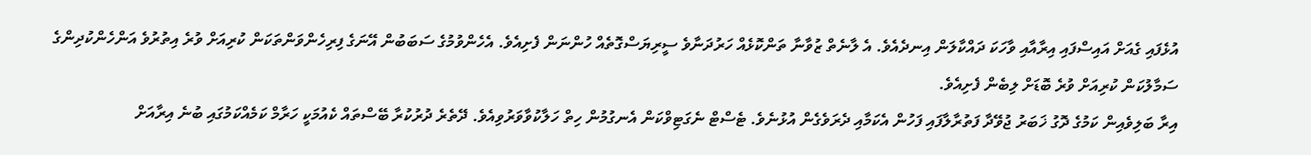އުޅެފައި ގެއަށް އައިސްފައި އިރާއާއި ވާހަކަ ދައްކާލަން އިނދެއެވެ. އެ ލާނެތް ޒުވާނާ ތަންކޮޅެއް ހަރުދަނާވެ ސީރިޔަސްގޮތެއް ހުންނަން ފެށިއެވެ. އެހެންވުމުގެ ސަބަބުން އޭނަގެ ފިރިހެންވަންތަކަން ކުރިއަށް ވުރެ އިތުރުވެ އަންހެންކުދިންގެ ސަމާލުކަން ކުރިއަށް ވުރެ ބޮޑަށް ލިބެން ފެށިއެވެ.
އިރާ ބަލިވެއިން ކަމުގެ ދޮގު ޚަބަރު ޖުވޭދާ ފަތުރާލާފައި ފަހުން އެކަމާއި ދެރަވެގެން އުޅުނެވެ. ޓެސްޓް ނެގަޓިވްކަން އެނގުމުން ހިތް ހަލާކުވާވަރުވިއެވެ. ދޭތެރެ ދުރުކުރާ ބޭސްތައް ކެއުމަކީ ހަރާމް ކަމެއްކަމުގައި ބުނެ އިރާއަށް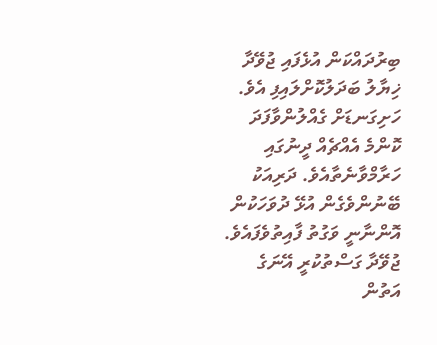ބިރުދައްކަން އުޅެފައި ޖުވޭދާ ޚިޔާލު ބަދަލުކޮށްލައިފި އެވެ. ހަށިގަނޑަށް ގެއްލުންވާފަދަ ކޮންމެ އެއްޗެއް ދީނުގައި ހަރާމްވާނެތާއެވެ. ދަރިއަކު ބޭނުންވެގެން އުޅޭ ދުވަހަކުން އޮންނާނީ ވަގުތު ފާއިތުވެފައެވެ. ޖުވޭދާ ގަސްތުކުރީ އޭނަގެ އަތުން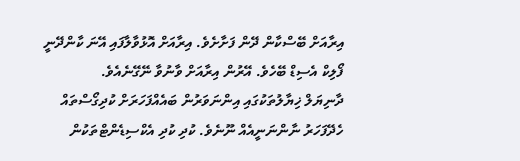އިރާއަށް ބޭސްކާން ދޭން ފަށާށެވެ. އިރާއަށް އޮޅުވާލާފައި އޭނަ ކާންދޭނީ ފޯލިކް އެސިޑް ބޭހެވެ. އޭރުން އިރާއަށް ވާނުވާ ނޭގޭނެއެވެ.
ދާނިޔަލް ޚިޔާލުތަކުގައި އިންނަވަރުން ބައެއްފަހަރަށް ކުދިގޯސްތައް ހެދޭފަހަރު ނާންނަނީއެއް ނޫނެވެ. ކުދި ކުދި އެކްސިޑެންޓްތަކުން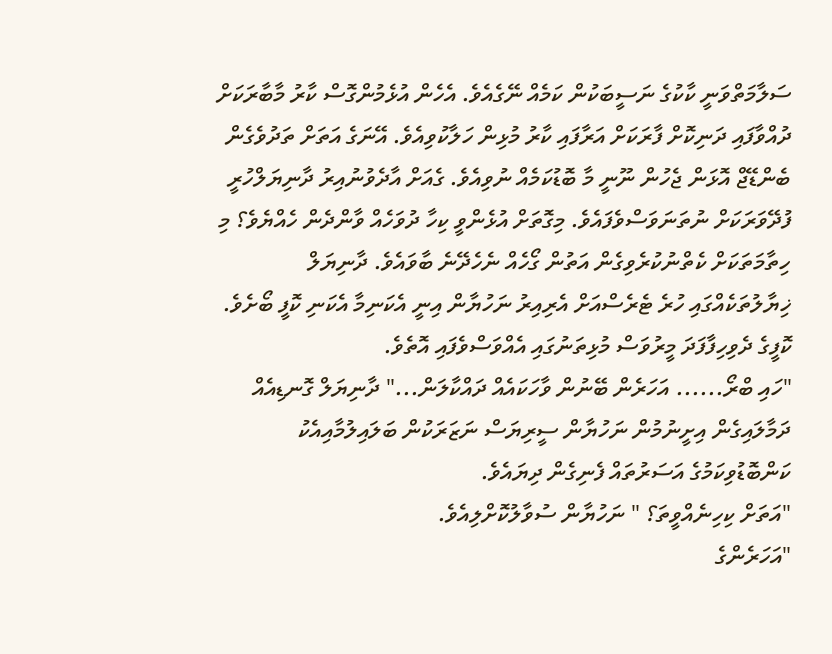ސަލާމަތްވަނީ ކާކުގެ ނަސީބަކުން ކަމެއް ނޭގެއެވެ. އެހެން އުޅެމުންގޮސް ކާރު މާބާރަކަށް ދުއްވާފައި ދަނިކޮށް ފާރަކަށް އަރާފައި ކާރު މުޅިން ހަލާކުވިއެވެ. އޭނަގެ އަތަށް ތަދުވެގެން ބެންޑޭޖް އޮޅަން ޖެހުން ނޫނީ މާ ބޮޑުކަމެއް ނުވިއެވެ. ގެއަށް އާދެވުނުއިރު ދާނިޔަލްހުރީ ފުދޭވަރަކަށް ނުތަނަވަސްވެފައެވެ. މިގޮތަށް އުޅެންވީ ކިހާ ދުވަހެއް ވާންދެން ހެއްޔެވެ؟ މި ހިތާމަތަކަށް ކެތްނުކުރެވިގެން އަތުން ގޯހެއް ނެހެދޭނެ ބާވައެވެ. ދާނިޔަލް ޚިޔާލުތަކެއްގައި ހުރެ ޓެރެސްއަށް އެރިއިރު ނަހުޔާން އިނީ އެކަނިމާ އެކަނި ކޮފީ ބޯށެވެ. ކޮފީގެ ދެވިހިފާފަދަ މީރުވަސް މުޅިތަނުގައި އެއްވަސްވެފައި އޮތެވެ.
"ހައި ބްރޯ...... އަހަރެން ބޭނުން ވާހަކައެއް ދައްކާލަން..." ދާނިޔަލް ގޮނޑިއެއް ދަމާލައިގެން އިށީނުމުން ނަހުޔާން ސީރިޔަސް ނަޒަރަކުން ބަލައިލުމާއިއެކު ކަންބޮޑުވިކަމުގެ އަސަރުތައް ފެނިގެން ދިޔައެވެ.
"އަތަށް ކިހިނެއްވީތަ؟ " ނަހުޔާން ސުވާލުކޮށްލިއެވެ.
"އަހަރެންގެ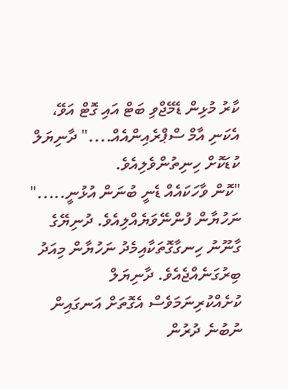ކާރު މުޅިން ޑެމޭޖްވި ބަޓް އައި ގޮޓް އަވޭ، އެކަނި އާމް ސްޕްރެއިންއެއް...." ދާނިޔަލް ކުޑަކޮށް ހިނިތުންވެލިއެވެ.
"ކޮން ވާހަކައެއް ޑެނީ ބުނަން އުޅުނީ....." ނަހުޔާން ފުންނޭވަޔެއްލިއެވެ. ދުނިޔޭގެ ގާނޫނު ހިނގާގޮތަކާއިމެދު ނަހުޔާން މިއަދު ބިރުގަނެއްޖެއެވެ. ދާނިޔަލް ކުށެއްކުރިނަމަވެސް އެގޮތަށް އަނގައިން ނުބުނެ ދުރުން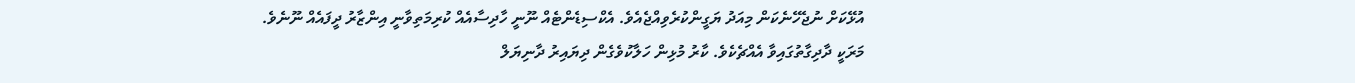އުޅޭކަށް ނުޖެހޭނެކަން މިއަދު ޔަގީންކުރެވިއްޖެއެވެ. އެކްސިޑެންޓެއް ނޫނީ ހާދިސާއެއް ކުރިމަތިވާނީ އިންޒާރު ދީފައެއް ނޫނެވެ. މަރަކީ ދާދިގާތުގައިވާ އެއްޗެކެވެ. ކާރު މުޅިން ހަލާކުވެގެން ދިޔައިރު ދާނިޔަލް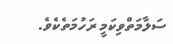ސަލާމަތްވިކަމީ ރަހުމަތެކެވެ.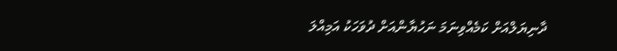ދާނިޔަލްއަށް ކަމެއްވިނަމަ ނަހުޔާންއަށް ދުވަހަކު އަމިއްލަ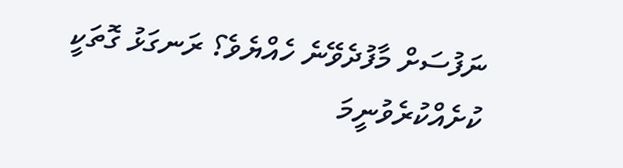ނަފުސަށް މާފުދެވޭނެ ހެއްޔެވެ؟ ރަނގަޅު ގޮތަކީ ކުށެއްކުރެވުނީމަ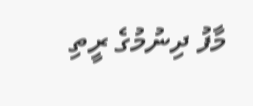މާފު ދިނުމުގެ ރީތި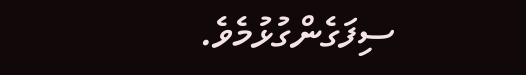ސިފަގެންގުޅުމެވެ.